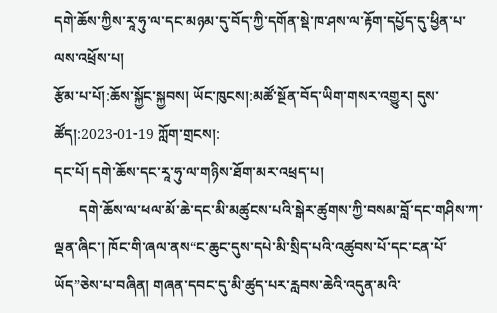དགེ་ཆོས་ཀྱིས་རཱ་ཧུ་ལ་དང་མཉམ་དུ་བོད་ཀྱི་དགོན་སྡེ་ཁ་ཤས་ལ་རྟོག་དཔྱོད་དུ་ཕྱིན་པ་ལས་འཕྲོས་པ།
རྩོམ་པ་པོ།:ཆོས་སྐྱོང་སྐྱབས། ཡོང་ཁུངས།:མཚོ་སྔོན་བོད་ཡིག་གསར་འགྱུར། དུས་ཚོད།:2023-01-19 ཀློག་གྲངས།:
དང་པོ། དགེ་ཆོས་དང་རཱ་ཧུ་ལ་གཉིས་ཐོག་མར་འཕྲད་པ།
       དགེ་ཆོས་ལ་ཕལ་མོ་ཆེ་དང་མི་མཚུངས་པའི་སྒེར་ཚུགས་ཀྱི་བསམ་བློ་དང་གཤིས་ཀ་ལྡན་ཞིང་། ཁོང་གི་ཞལ་ནས“ང་ཆུང་དུས་དཔེ་མི་སྲིད་པའི་འཚུབས་པོ་དང་ངན་པོ་ཡོད”ཅེས་པ་བཞིན། གཞན་དབང་དུ་མི་ཚུད་པར་རླབས་ཆེའི་འདུན་མའི་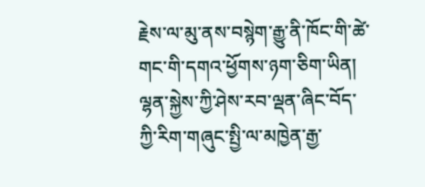རྗེས་ལ་མུ་ནས་བསྙེག་རྒྱུ་ནི་ཁོང་གི་ཚེ་གང་གི་དགའ་ཕྱོགས་ཉག་ཅིག་ཡིན། ལྷན་སྐྱེས་ཀྱི་ཤེས་རབ་ལྡན་ཞིང་བོད་ཀྱི་རིག་གཞུང་སྤྱི་ལ་མཁྱེན་རྒྱ་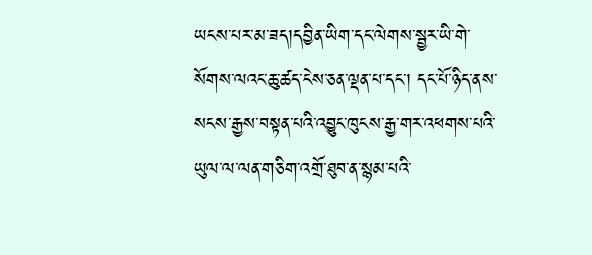ཡངས་པར་མ་ཟད།དབྱིན་ཡིག་དང་ལེགས་སྦྱར་ཡི་གེ་སོགས་ལའང་ཆུ་ཚད་ངེས་ཅན་ལྡན་པ་དང་། དང་པོ་ཉིད་ནས་སངས་རྒྱས་བསྟན་པའི་འབྱུང་ཁུངས་རྒྱ་གར་འཕགས་པའི་ཡུལ་ལ་ལན་གཅིག་འགྲོ་ཐུབ་ན་སྙམ་པའི་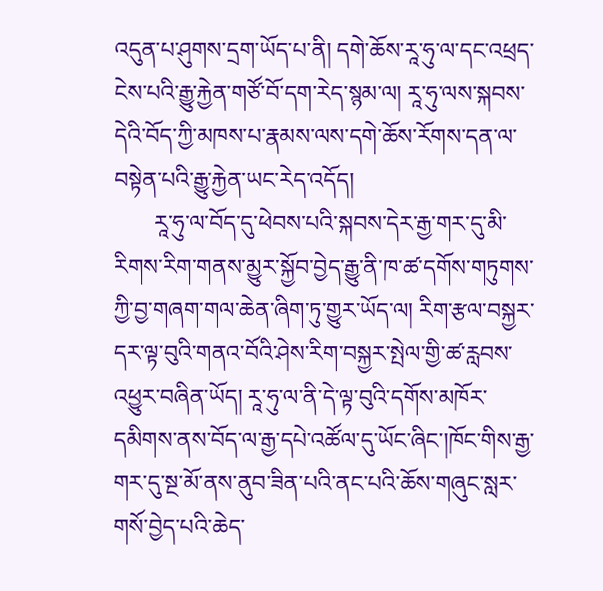འདུན་པ་ཤུགས་དྲག་ཡོད་པ་ནི། དགེ་ཆོས་རཱ་ཧུ་ལ་དང་འཕྲད་ངེས་པའི་རྒྱུ་རྐྱེན་གཙོ་བོ་དག་རེད་སྙམ་ལ། རཱ་ཧུ་ལས་སྐབས་དེའི་བོད་ཀྱི་མཁས་པ་རྣམས་ལས་དགེ་ཆོས་རོགས་དན་ལ་བསྟེན་པའི་རྒྱུ་རྐྱེན་ཡང་རེད་འདོད།
       རཱ་ཧུ་ལ་བོད་དུ་ཕེབས་པའི་སྐབས་དེར་རྒྱ་གར་དུ་མི་རིགས་རིག་གནས་མྱུར་སྐྱོབ་བྱེད་རྒྱུ་ནི་ཁ་ཚ་དགོས་གཏུགས་ཀྱི་བྱ་གཞག་གལ་ཆེན་ཞིག་ཏུ་གྱུར་ཡོད་ལ། རིག་རྩལ་བསྐྱར་དར་ལྟ་བུའི་གནའ་བོའི་ཤེས་རིག་བསྐྱར་སྤེལ་གྱི་ཚ་རླབས་འཕྱུར་བཞིན་ཡོད། རཱ་ཧུ་ལ་ནི་དེ་ལྟ་བུའི་དགོས་མཁོར་དམིགས་ནས་བོད་ལ་རྒྱ་དཔེ་འཚོལ་དུ་ཡོང་ཞིང་།ཁོང་གིས་རྒྱ་གར་དུ་སྔ་མོ་ནས་ནུབ་ཟིན་པའི་ནང་པའི་ཆོས་གཞུང་སླར་གསོ་བྱེད་པའི་ཆེད་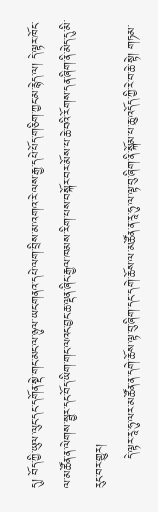དུ། བོད་ཀྱི་ཡུལ་ལུང་དང་དགོན་སྡེ་གང་མང་ལ་ཉུལ་ཡང་གནའ་དཔེ་ལག་བྲིས་མ་འགའ་རེ་ལས་རྒྱ་དཔེ་པོད་གཅིག་ཀྱང་མ་རྙེད་ལ། དེ་ལྟར་ཁོང་ལ་མཚོན་ན་ལེགས་སྦྱར་དང་བོད་ཡིག་གང་ལའང་བྱང་ཆ་ལྡན་ཞིང་རྒྱལ་ཁམས་རིག་པས་བསྐོར་བར་མོས་པ་ཆེ་བའི་རོགས་དན་ཞིག་ནི་མེད་དུ་མི་རུང་བར་གྱུར།
       དེ་ལྟར་རཱ་ཧུ་ལར་མཚོན་ན་དགེ་ཆོས་ལྟ་བུ་ཞིག་དང་དགེ་ཆོས་ལ་མཚོན་ན་རཱ་ཧུ་ལ་ལྟ་བུ་ཞིག་ནི་སྐོམ་པ་ཆུ་འདོད་ཀྱི་རེ་བ་ཆེ་སྟེ། གཏམ་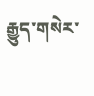རྒྱུད་གསེར་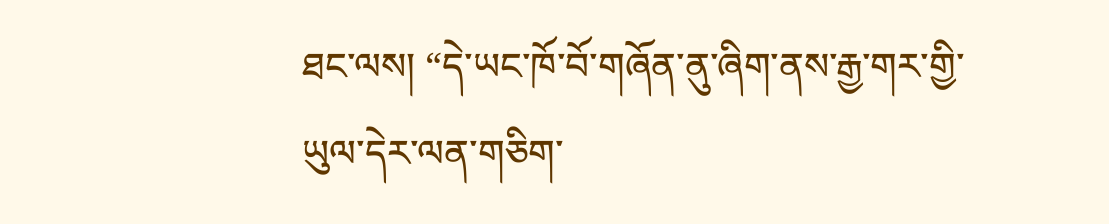ཐང་ལས། “དེ་ཡང་ཁོ་བོ་གཞོན་ནུ་ཞིག་ནས་རྒྱ་གར་གྱི་ཡུལ་དེར་ལན་གཅིག་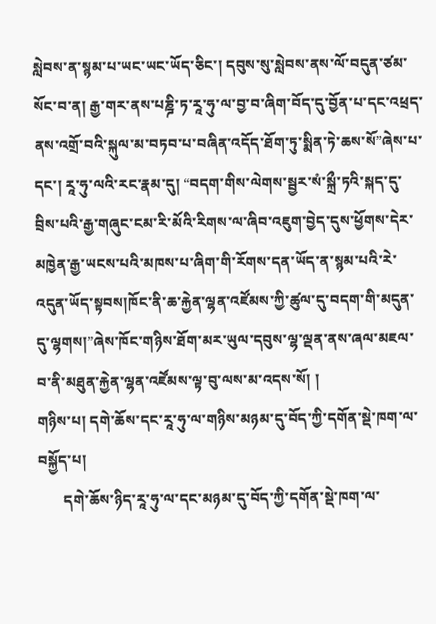སླེབས་ན་སྙམ་པ་ཡང་ཡང་ཡོད་ཅིང་། དབུས་སུ་སླེབས་ནས་ལོ་བདུན་ཙམ་སོང་བ་ན། རྒྱ་གར་ནས་པཎྜི་ཏ་རཱ་ཧུ་ལ་བྱ་བ་ཞིག་བོད་དུ་བྱོན་པ་དང་འཕྲད་ནས་འགྲོ་བའི་སྐུལ་མ་བཏབ་པ་བཞིན་འདོད་ཐོག་ཏུ་སྨིན་ཏེ་ཆས་སོ”ཞེས་པ་དང་། རཱ་ཧུ་ལའི་རང་རྣམ་དུ། “བདག་གིས་ལེགས་སྦྱར་སཾ་སྐྲྀ་ཏའི་སྐད་དུ་བྲིས་པའི་རྒྱ་གཞུང་ངམ་རི་མོའི་རིགས་ལ་ཞིབ་འཇུག་བྱེད་དུས་ཕྱོགས་དེར་མཁྱེན་རྒྱ་ཡངས་པའི་མཁས་པ་ཞིག་གི་རོགས་དན་ཡོད་ན་སྙམ་པའི་རེ་འདུན་ཡོད་སྟབས།ཁོང་ནི་ཆ་རྐྱེན་ལྷན་འཛོམས་ཀྱི་ཚུལ་དུ་བདག་གི་མདུན་དུ་ལྷགས།”ཞེས་ཁོང་གཉིས་ཐོག་མར་ཡུལ་དབུས་ལྷ་ལྡན་ནས་ཞལ་མཇལ་བ་ནི་མཐུན་རྐྱེན་ལྷན་འཛོམས་ལྟ་བུ་ལས་མ་འདས་སོ། །
གཉིས་པ། དགེ་ཆོས་དང་རཱ་ཧུ་ལ་གཉིས་མཉམ་དུ་བོད་ཀྱི་དགོན་སྡེ་ཁག་ལ་བསྐྱོད་པ།
       དགེ་ཆོས་ཉིད་རཱ་ཧུ་ལ་དང་མཉམ་དུ་བོད་ཀྱི་དགོན་སྡེ་ཁག་ལ་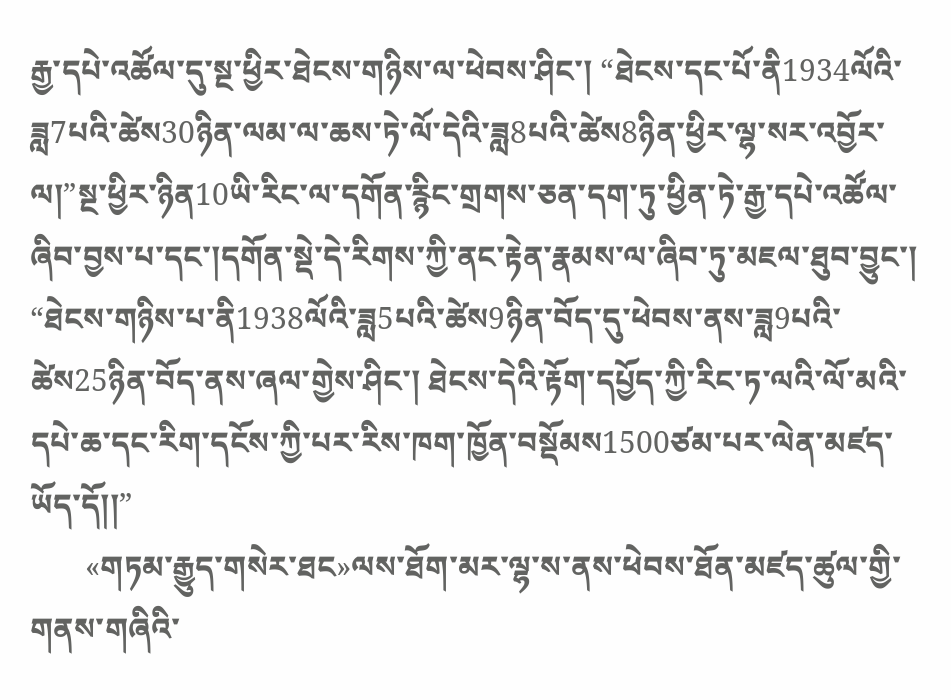རྒྱ་དཔེ་འཚོལ་དུ་སྔ་ཕྱིར་ཐེངས་གཉིས་ལ་ཕེབས་ཤིང་། “ཐེངས་དང་པོ་ནི1934ལོའི་ཟླ7པའི་ཚེས30ཉིན་ལམ་ལ་ཆས་ཏེ་ལོ་དེའི་ཟླ8པའི་ཚེས8ཉིན་ཕྱིར་ལྷ་སར་འབྱོར་ལ།”སྔ་ཕྱིར་ཉིན10ཡི་རིང་ལ་དགོན་རྙིང་གྲགས་ཅན་དག་ཏུ་ཕྱིན་ཏེ་རྒྱ་དཔེ་འཚོལ་ཞིབ་བྱས་པ་དང་།དགོན་སྡེ་དེ་རིགས་ཀྱི་ནང་རྟེན་རྣམས་ལ་ཞིབ་ཏུ་མཇལ་ཐུབ་བྱུང་། “ཐེངས་གཉིས་པ་ནི1938ལོའི་ཟླ5པའི་ཚེས9ཉིན་བོད་དུ་ཕེབས་ནས་ཟླ9པའི་ཚེས25ཉིན་བོད་ནས་ཞལ་གྱེས་ཤིང་། ཐེངས་དེའི་རྟོག་དཔྱོད་ཀྱི་རིང་ཏ་ལའི་ལོ་མའི་དཔེ་ཆ་དང་རིག་དངོས་ཀྱི་པར་རིས་ཁག་ཁྱོན་བསྡོམས1500ཙམ་པར་ལེན་མཛད་ཡོད་དོ།།”
       «གཏམ་རྒྱུད་གསེར་ཐང»ལས་ཐོག་མར་ལྷ་ས་ནས་ཕེབས་ཐོན་མཛད་ཚུལ་གྱི་གནས་གཞིའི་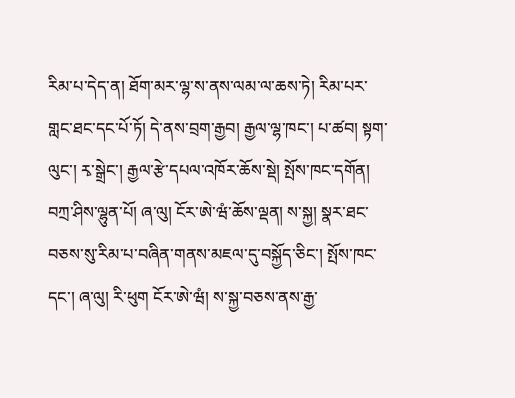རིམ་པ་དེད་ན། ཐོག་མར་ལྷ་ས་ནས་ལམ་ལ་ཆས་ཏེ། རིམ་པར་གླང་ཐང་དང་པོ་ཏོ། དེ་ནས་བྲག་རྒྱབ། རྒྱལ་ལྷ་ཁང་། པ་ཚབ། སྟག་ལུང་། རྭ་སྒྲེང་། རྒྱལ་རྩེ་དཔལ་འཁོར་ཆོས་སྡེ། སྤོས་ཁང་དགོན། བཀྲ་ཤིས་ལྷུན་པོ། ཞ་ལུ། ངོར་ཨེ་ཝཾ་ཆོས་ལྡན། ས་སྐྱ། སྣར་ཐང་བཅས་སུ་རིམ་པ་བཞིན་གནས་མཇལ་དུ་བསྐྱོད་ཅིང་། སྤོས་ཁང་དང་། ཞ་ལུ། རི་ཕུག ངོར་ཨེ་ཝཾ། ས་སྐྱ་བཅས་ནས་རྒྱ་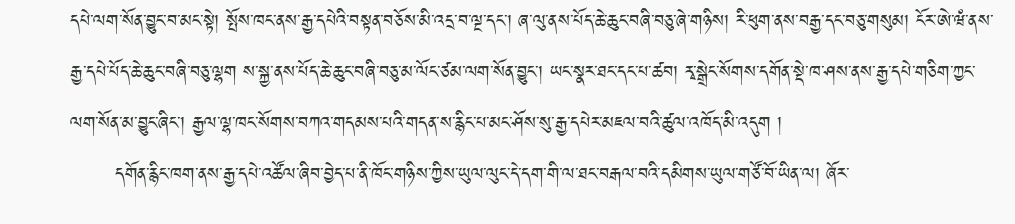དཔེ་ལག་སོན་བྱུང་བ་མང་སྟེ། སྤོས་ཁང་ནས་རྒྱ་དཔེའི་བསྟན་བཅོས་མི་འདྲ་བ་ལྔ་དང་། ཞ་ལུ་ནས་པོད་ཆེ་ཆུང་བཞི་བཅུ་ཞེ་གཉིས། རི་ཕུག་ནས་བརྒྱ་དང་བཅུ་གསུམ། ངོར་ཨེ་ཝཾ་ནས་རྒྱ་དཔེ་པོད་ཆེ་ཆུང་བཞི་བཅུ་ལྷག ས་སྐྱ་ནས་པོད་ཆེ་ཆུང་བཞི་བཅུ་མ་ལོང་ཙམ་ལག་སོན་བྱུང་། ཡང་སྣར་ཐང་དང་པ་ཚབ། རྭ་སྒྲེང་སོགས་དགོན་སྡེ་ཁ་ཤས་ནས་རྒྱ་དཔེ་གཅིག་ཀྱང་ལག་སོན་མ་བྱུང་ཞིང་། རྒྱལ་ལྷ་ཁང་སོགས་བཀའ་གདམས་པའི་གདན་ས་རྙིང་པ་མང་ཤོས་སུ་རྒྱ་དཔེར་མཇལ་བའི་ཚུལ་འཁོད་མི་འདུག །
       དགོན་རྙིང་ཁག་ནས་རྒྱ་དཔེ་འཚོལ་ཞིབ་བྱེད་པ་ནི་ཁོང་གཉིས་ཀྱིས་ཡུལ་ལུང་དེ་དག་གི་ལ་ཐང་བརྒལ་བའི་དམིགས་ཡུལ་གཙོ་བོ་ཡིན་ལ། ཞོར་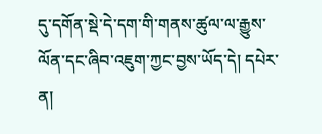དུ་དགོན་སྡེ་དེ་དག་གི་གནས་ཚུལ་ལ་རྒྱུས་ལོན་དང་ཞིབ་འཇུག་ཀྱང་བྱས་ཡོད་དེ། དཔེར་ན།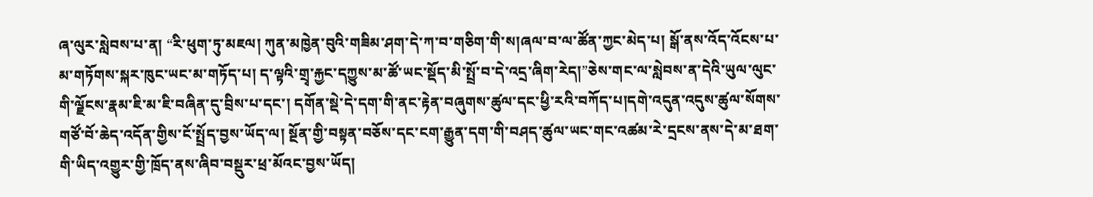ཞ་ལུར་སླེབས་པ་ན། “རི་ཕུག་ཏུ་མཇལ། ཀུན་མཁྱེན་བུའི་གཟིམ་ཤག་དེ་ཀ་བ་གཅིག་གི་ས།ཞལ་བ་ལ་ཚོན་ཀྱང་མེད་པ། སྒོ་ནས་འོད་འོངས་པ་མ་གཏོགས་སྐར་ཁུང་ཡང་མ་གཏོད་པ། ད་ལྟའི་གྲྭ་རྐྱང་དཀྱུས་མ་ཚོ་ཡང་སྡོད་མི་སྤྲོ་བ་དེ་འདྲ་ཞིག་རེད།”ཅེས་གང་ལ་སླེབས་ན་དེའི་ཡུལ་ལུང་གི་ལྗོངས་རྣམ་ཇི་མ་ཇི་བཞིན་དུ་བྲིས་པ་དང་། དགོན་སྡེ་དེ་དག་གི་ནང་རྟེན་བཞུགས་ཚུལ་དང་ཕྱི་རའི་བཀོད་པ།དགེ་འདུན་འདུས་ཚུལ་སོགས་གཙོ་བོ་ཆེད་འདོན་གྱིས་ངོ་སྤྲོད་བྱས་ཡོད་ལ། སྔོན་གྱི་བསྟན་བཅོས་དང་ངག་རྒྱུན་དག་གི་བཤད་ཚུལ་ཡང་གང་འཚམ་རེ་དྲངས་ནས་དེ་མ་ཐག་གི་ཡིད་འགྱུར་གྱི་ཁྲོད་ནས་ཞིབ་བསྡུར་ཕྲ་མོའང་བྱས་ཡོད།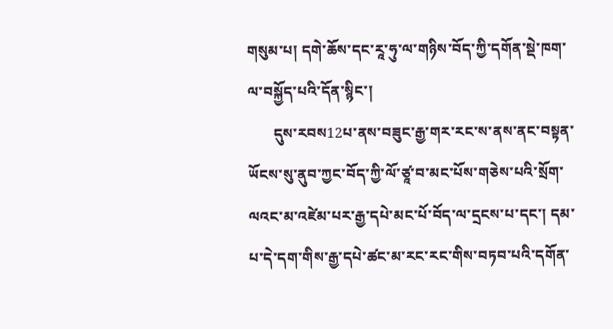གསུམ་པ། དགེ་ཆོས་དང་རཱ་ཧུ་ལ་གཉིས་བོད་ཀྱི་དགོན་སྡེ་ཁག་ལ་བསྐྱོད་པའི་དོན་སྙིང་།
       དུས་རབས12པ་ནས་བཟུང་རྒྱ་གར་རང་ས་ནས་ནང་བསྟན་ཡོངས་སུ་ནུབ་ཀྱང་བོད་ཀྱི་ལོ་ཙཱ་བ་མང་པོས་གཅེས་པའི་སྲོག་ལའང་མ་འཛེམ་པར་རྒྱ་དཔེ་མང་པོ་བོད་ལ་དྲངས་པ་དང་། དམ་པ་དེ་དག་གིས་རྒྱ་དཔེ་ཚང་མ་རང་རང་གིས་བཏབ་པའི་དགོན་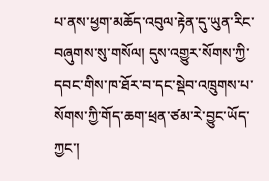པ་ནས་ཕྱག་མཆོད་འབུལ་རྟེན་དུ་ཡུན་རིང་བཞུགས་སུ་གསོལ། དུས་འགྱུར་སོགས་ཀྱི་དབང་གིས་ཁ་ཐོར་བ་དང་སྡེབ་འཁྲུགས་པ་སོགས་ཀྱི་གོད་ཆག་ཕྲན་ཙམ་རེ་བྱུང་ཡོད་ཀྱང་།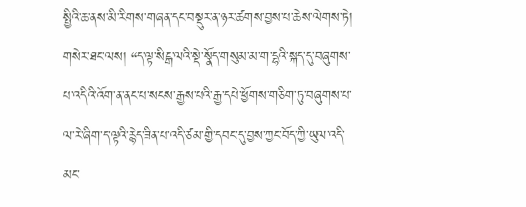སྤྱིའི་ཆ་ནས་མི་རིགས་གཞན་དང་བསྡུར་ན་ཉར་ཚགས་བྱས་པ་ཆེས་ལེགས་ཏེ། གསེར་ཐང་ལས། “ད་ལྟ་སིངྒ་ལའི་སྡེ་སྣོད་གསུམ་མ་ག་དྷའི་སྐད་དུ་བཞུགས་པ་འདིའི་འོག་ན་ནང་པ་སངས་རྒྱས་པའི་རྒྱ་དཔེ་ཕྱོགས་གཅིག་ཏུ་བཞུགས་པ་ལ་རེ་ཞིག་ད་ལྟའི་རྙེད་ཟིན་པ་འདི་ཙམ་གྱི་དབང་དུ་བྱས་ཀྱང་བོད་ཀྱི་ཡུལ་འདི་མང་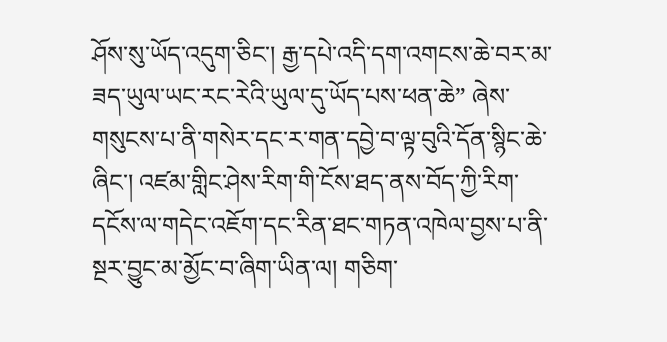ཤོས་སུ་ཡོད་འདུག་ཅིང་། རྒྱ་དཔེ་འདི་དག་འགངས་ཆེ་བར་མ་ཟད་ཡུལ་ཡང་རང་རེའི་ཡུལ་དུ་ཡོད་པས་ཕན་ཆེ” ཞེས་གསུངས་པ་ནི་གསེར་དང་ར་གན་དབྱེ་བ་ལྟ་བུའི་དོན་སྙིང་ཆེ་ཞིང་། འཛམ་གླིང་ཤེས་རིག་གི་ངོས་ཐད་ནས་བོད་ཀྱི་རིག་དངོས་ལ་གདེང་འཇོག་དང་རིན་ཐང་གཏན་འཁེལ་བྱས་པ་ནི་སྔར་བྱུང་མ་མྱོང་བ་ཞིག་ཡིན་ལ། གཅིག་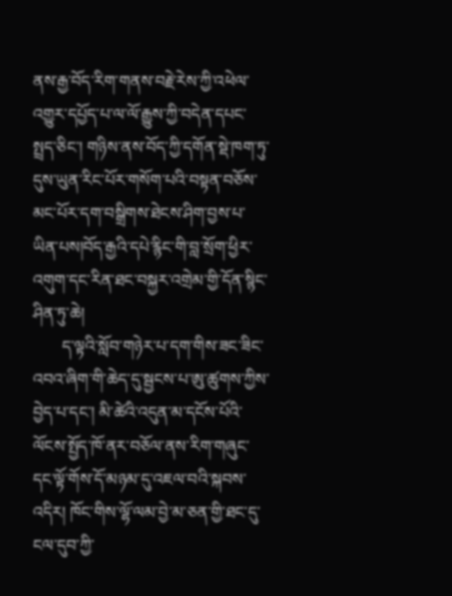ནས་རྒྱ་བོད་རིག་གནས་བརྗེ་རེས་ཀྱི་འཕེལ་འགྱུར་དཔྱོད་པ་ལ་ལོ་རྒྱུས་ཀྱི་བདེན་དཔང་སྤྲད་ཅིང་། གཉིས་ནས་བོད་ཀྱི་དགོན་སྡེ་ཁག་ཏུ་དུས་ཡུན་རིང་པོར་གསོག་པའི་བསྟན་བཅོས་མང་པོར་དག་བསྒྲིགས་ཐེངས་ཤིག་བྱས་པ་ཡིན་པས།བོད་རྒྱའི་དཔེ་རྙིང་གི་བླ་སྲོག་ཕྱིར་འགུག་དང་རིན་ཐང་བསྐྱར་འགྲེམ་གྱི་དོན་སྙིང་ཤིན་ཏུ་ཆེ།
       ད་ལྟའི་སློབ་གཉེར་པ་དག་གིས་ཟང་ཟིང་འབའ་ཞིག་གི་ཆེད་དུ་སྦྱངས་པ་ཨུ་ཚུགས་ཀྱིས་བྱེད་པ་དང་། མི་ཚེའི་འདུན་མ་དངོས་པོའི་ལོངས་སྤྱོད་ཁོ་ནར་བཅོལ་ནས་རིག་གཞུང་དང་ལྟོ་གོས་དོ་མཉམ་དུ་འཇལ་བའི་སྐབས་འདིར། ཁོང་གིས་ལྷོ་ལམ་བྱེ་མ་ཅན་གྱི་ཐང་དུ་ངལ་དུབ་ཀྱི་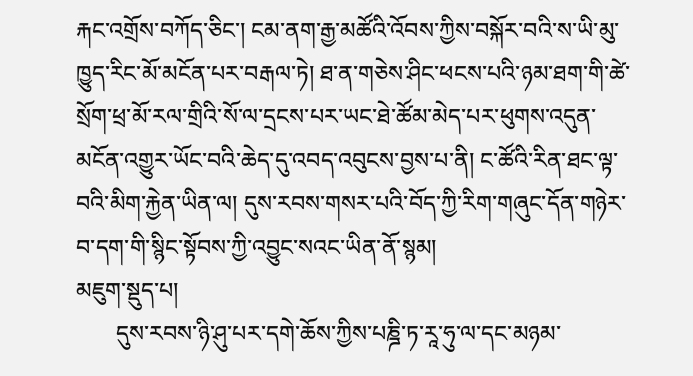རྐང་འགྲོས་བཀོད་ཅིང་། ངམ་ནག་རྒྱ་མཚོའི་འོབས་ཀྱིས་བསྐོར་བའི་ས་ཡི་མུ་ཁྱུད་རིང་མོ་མངོན་པར་བརྒལ་ཏེ། ཐ་ན་གཅེས་ཤིང་ཕངས་པའི་ཉམ་ཐག་གི་ཚེ་སྲོག་ཕྲ་མོ་རལ་གྲིའི་སོ་ལ་དྲངས་པར་ཡང་ཐེ་ཚོམ་མེད་པར་ཕུགས་འདུན་མངོན་འགྱུར་ཡོང་བའི་ཆེད་དུ་འབད་འབུངས་བྱས་པ་ནི། ང་ཚོའི་རིན་ཐང་ལྟ་བའི་མིག་རྐྱེན་ཡིན་ལ། དུས་རབས་གསར་པའི་བོད་ཀྱི་རིག་གཞུང་དོན་གཉེར་བ་དག་གི་སྙིང་སྟོབས་ཀྱི་འབྱུང་སའང་ཡིན་ནོ་སྙམ།
མཇུག་སྡུད་པ།
       དུས་རབས་ཉི་ཤུ་པར་དགེ་ཆོས་ཀྱིས་པཎྜི་ཏ་རཱ་ཧུ་ལ་དང་མཉམ་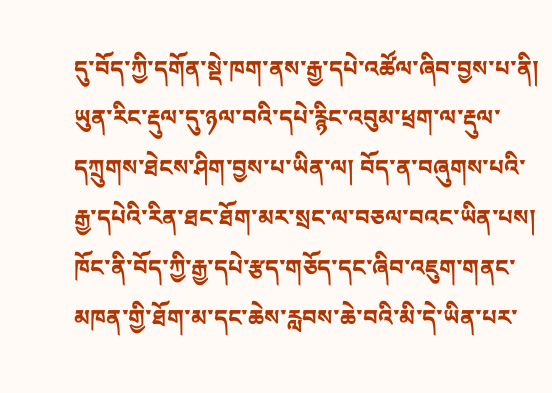དུ་བོད་ཀྱི་དགོན་སྡེ་ཁག་ནས་རྒྱ་དཔེ་འཚོལ་ཞིབ་བྱས་པ་ནི། ཡུན་རིང་རྡུལ་དུ་ཉལ་བའི་དཔེ་རྙིང་འབུམ་ཕྲག་ལ་རྡུལ་དཀྲུགས་ཐེངས་ཤིག་བྱས་པ་ཡིན་ལ། བོད་ན་བཞུགས་པའི་རྒྱ་དཔེའི་རིན་ཐང་ཐོག་མར་སྲང་ལ་བཅལ་བའང་ཡིན་པས། ཁོང་ནི་བོད་ཀྱི་རྒྱ་དཔེ་རྩད་གཅོད་དང་ཞིབ་འཇུག་གནང་མཁན་གྱི་ཐོག་མ་དང་ཆེས་རླབས་ཆེ་བའི་མི་དེ་ཡིན་པར་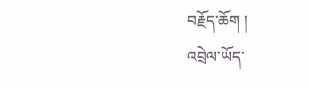བརྗོད་ཆོག །
འབྲེལ་ཡོད་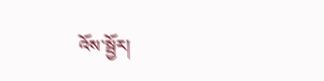འོས་སྦྱོར།